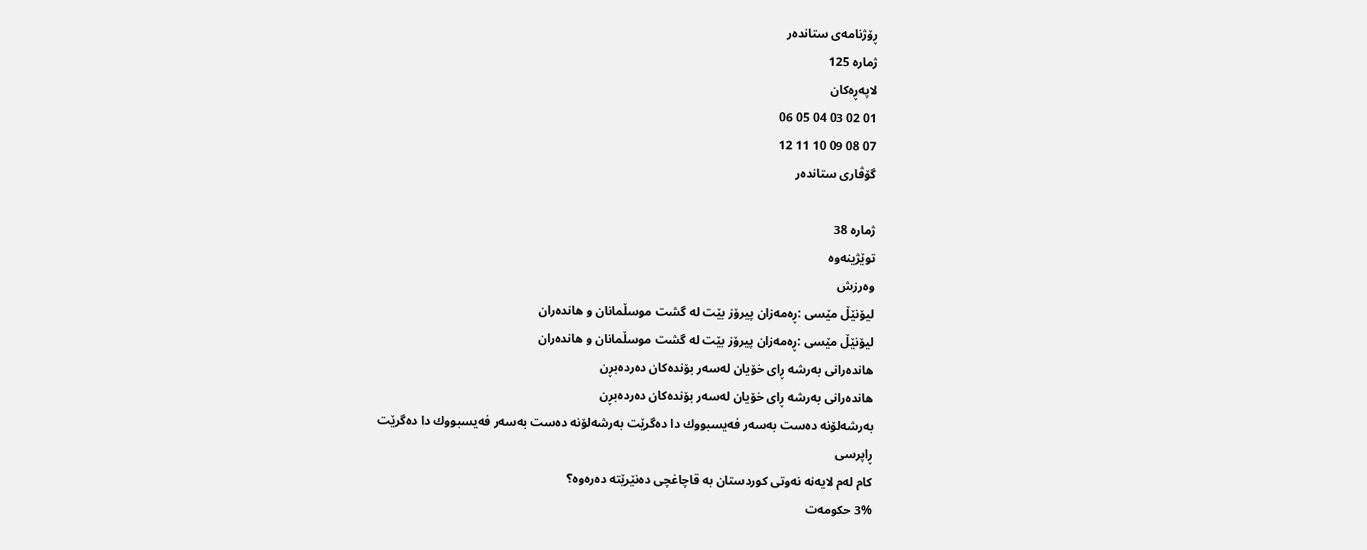ڕۆژنامه‌ی ستانده‌ر
ژماره‌ 125
لاپه‌ڕه‌کان
01 02 03 04 05 06
07 08 09 10 11 12
گۆڤاری ستانده‌ر

ژماره‌ 38
توێژینه‌وه‌
وه‌رزش
لیۆنێڵ مێسی‌ :ڕه‌مه‌زان پیرۆز بێت له‌ گشت موسڵمانان و هانده‌ران
لیۆنێڵ مێسی‌ :ڕه‌مه‌زان پیرۆز بێت له‌ گشت موسڵمانان و هانده‌ران
هانده‌رانی‌ به‌رشه‌ ڕای‌ خۆیان له‌سه‌ر بۆنده‌كان ده‌رده‌بڕن
هانده‌رانی‌ به‌رشه‌ ڕای‌ خۆیان له‌سه‌ر بۆنده‌كان ده‌رده‌بڕن
به‌رشه‌لۆنه‌ ده‌ست به‌سه‌ر فه‌یسبووك دا ده‌گرێت به‌رشه‌لۆنه‌ ده‌ست به‌سه‌ر فه‌یسبووك دا ده‌گرێت
ڕاپرسی
كام له‌م لایه‌نه‌‌ نه‌وتی‌ كوردستان به‌ قاچاغچی‌ ده‌نێرێته‌‌ ده‌ره‌وه‌؟
3% حكومه‌ت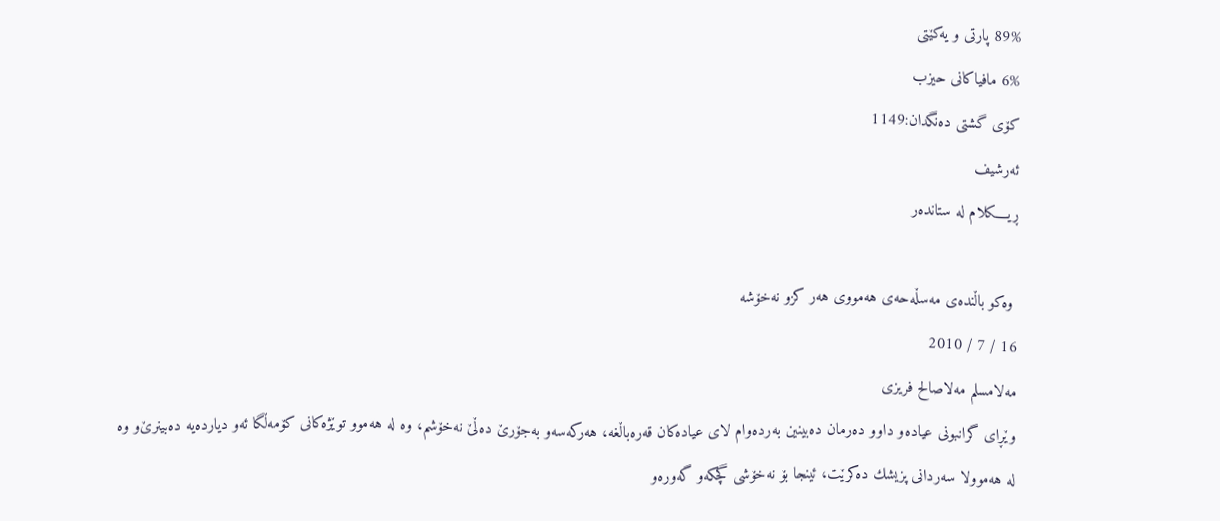89% پارتی‌ و یه‌كێتی‌
6% مافیاكانی‌ حیزب
کۆی گشتی ده‌نگدان:1149
ئه‌رشیف
ڕیــــكلام له‌ ستانده‌ر

 وه‌كو باڵنده‌ی‌ مه‌سڵه‌حه‌ی‌ هه‌مووی‌ هه‌ر كزو نه‌خۆشه‌
16 / 7 / 2010
مه‌لامسلم مه‌لاصالح فریزی‌
وێڕای گرانبونی‌ عیاده‌و داوو ده‌رمان ده‌بینین به‌رده‌وام لای عیاده‌كان قه‌ره‌باڵغه‌، هه‌ركه‌سه‌و به‌جۆرێ ده‌ڵێ نه‌خۆشم، وه‌ له‌ هه‌موو توێژه‌كانی‌ كۆمه‌ڵگا ئه‌و دیارده‌یه‌ ده‌بینرێ‌‌و وه‌ له‌ هه‌موولا سه‌ردانی‌ پزیشك ده‌كرێت، ئینجا بۆ نه‌خۆشی گچكه‌و گه‌وره‌و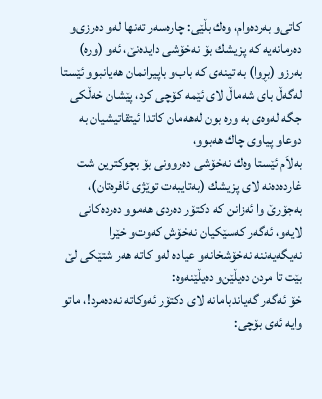كاتی‌‌و به‌رده‌وام، وه‌ك بڵێی: چاره‌سه‌ر ته‌نها له‌و ده‌رزی‌‌و ده‌رمانه‌یه‌ كه‌ پزیشك بۆ نه‌خۆشی دایده‌نێ‌، ئه‌و (وره‌) به‌رزو (بڕوا) به‌ تینه‌ی‌ كه‌ باب‌و باپیرانمان هه‌یانبوو ئێستا له‌گه‌ڵ بای شه‌ماڵ لای ئێمه‌ كۆچی كرد، پێشان خه‌ڵكی‌ جگه‌ له‌وه‌ی‌ به‌ وره‌ بون له‌هه‌مان كاتدا ئیتقاتیشیان به‌ دوعاو پیاوی‌ چاك هه‌بوو،
به‌لاَم ئێستا وه‌ك نه‌خۆشی ده‌روونی‌ بۆ بچوكترین شت غارده‌ده‌نه‌ لای پزیشك (به‌تایبه‌ت توێژی‌ ئافره‌تان)،
به‌جۆرێ وا ئه‌زانن كه‌ دكتۆر ده‌ردی‌ هه‌موو ده‌رده‌كانی‌ لایه‌و، ئه‌گه‌ر كه‌سێكیان نه‌خۆش كه‌وت‌و خێرا نه‌یگه‌یه‌ننه‌ نه‌خۆشخانه‌و عیاده‌ له‌و كاته‌ هه‌ر شتێكی‌ لێ بێت تا مردن ده‌یڵێن‌و ده‌یڵێنه‌وه‌:
خۆ ئه‌گه‌ر گه‌یاندبامانه‌ لای‌ دكتۆر ئه‌وكاته‌ نه‌ده‌مرد!، ماتو وایه‌ ئه‌ی‌ بۆچی: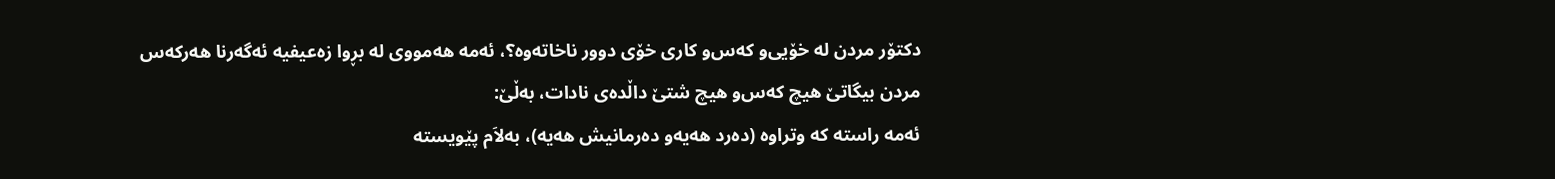دكتۆر مردن له‌ خۆیی‌و كه‌س‌و كاری خۆی دوور ناخاته‌وه‌؟، ئه‌مه‌ هه‌مووی‌ له‌ بڕوا زه‌عیفیه‌ ئه‌گه‌رنا هه‌ركه‌س مردن بیگاتێ‌ هیچ كه‌س‌و هیچ شتێ‌ داڵده‌ی‌ نادات، به‌ڵێ‌:
ئه‌مه‌ راسته‌ كه‌ وتراوه‌ (ده‌رد هه‌یه‌و ده‌رمانیش هه‌یه‌)، به‌لاَم پێویسته‌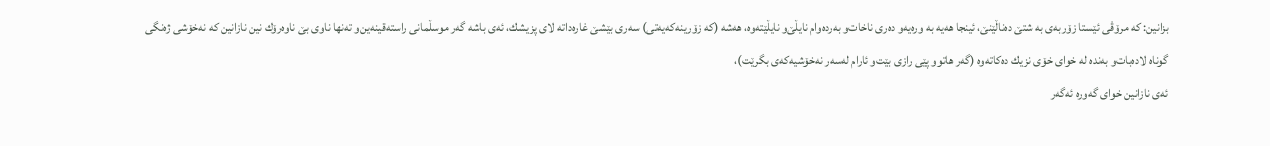بزانین: كه‌ مرۆڤی‌ ئێستا زۆربه‌ی‌ به‌ شتێ‌ ده‌ناڵێنێ‌، ئینجا هه‌یه‌ به‌ وره‌یه‌و ده‌ری‌ ناخات‌و به‌رده‌وام نایڵێ‌و نایڵێته‌وه‌، هه‌شه‌ (كه‌ زۆرینه‌كه‌یه‌تی‌) سه‌ری‌ بێشێ غاره‌داته‌ لای پزیشك، ئه‌ی‌ باشه‌ گه‌ر موسڵمانی‌ راسته‌قینه‌ین‌و ته‌نها ناوی‌ بێ‌ ناوه‌رۆك نین نازانین كه‌ نه‌خۆشی ژه‌نگی‌ گوناه لاده‌بات‌و به‌نده‌ له‌ خوای‌ خۆی نزیك ده‌كاته‌وه‌ (گه‌ر هاتوو پێی رازی‌ بێت‌و ئارام له‌سه‌ر نه‌خۆشیه‌كه‌ی‌ بگرێت)،
ئه‌ی‌ نازانین خوای‌ گه‌وره‌ ئه‌گه‌ر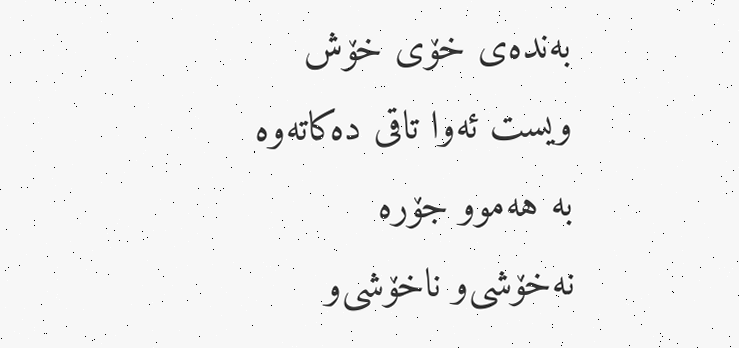به‌نده‌ی‌ خۆی خۆش ویست ئه‌وا تاقی ده‌كاته‌وه‌ به‌ هه‌موو جۆره‌ نه‌خۆشی‌و ناخۆشی‌و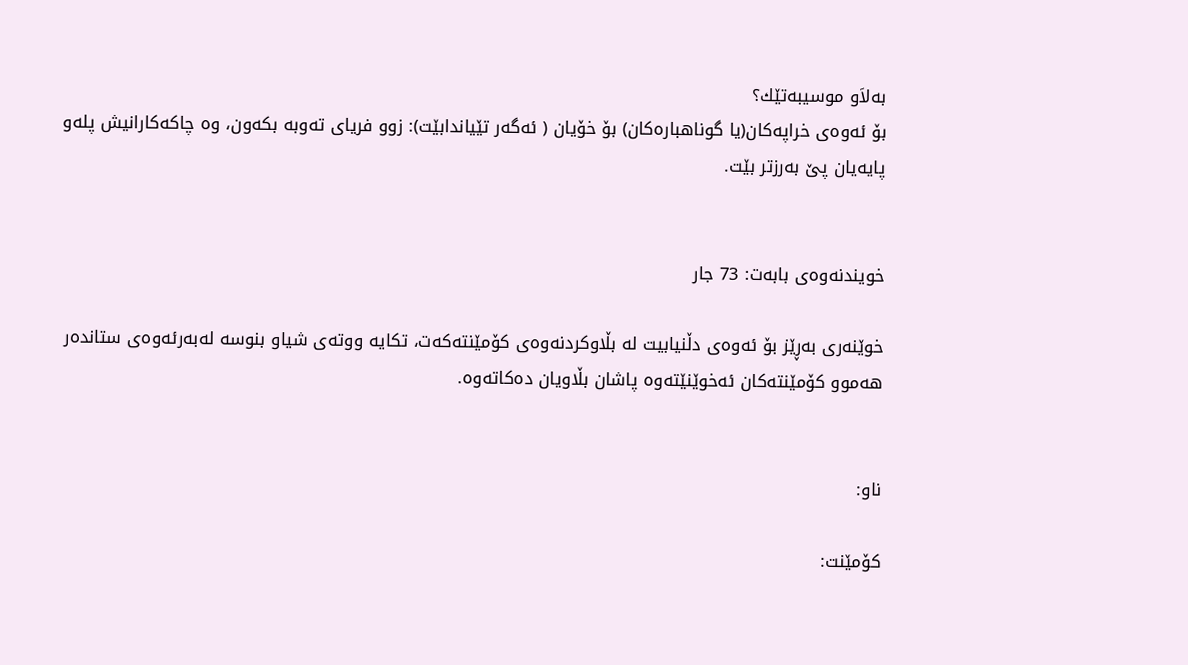به‌لاَو موسیبه‌تێك؟
بۆ ئه‌وه‌ی‌ خراپه‌كان(یا گوناهباره‌كان) بۆ خۆیان ( ئه‌گه‌ر تێیاندابێت): زوو فریای‌ ته‌وبه‌ بكه‌ون، وه‌ چاكه‌كارانیش پله‌و پایه‌یان پێ به‌رزتر بێت.


خويندنه‌وه‌ی بابه‌ت: 73 جار

خوێنه‌ری به‌ڕێز بۆ ئه‌وه‌ی دڵنیابیت له‌ بڵاوکردنه‌وه‌ی کۆمێنته‌که‌ت، تکایه‌ ووته‌ی شیاو بنوسه‌ له‌به‌رئه‌وه‌ی ستانده‌ر هه‌موو کۆمێنته‌کان ئه‌خوێنێته‌وه‌ پاشان بڵاویان ده‌کاته‌وه‌.


ناو:

کۆمێنت: